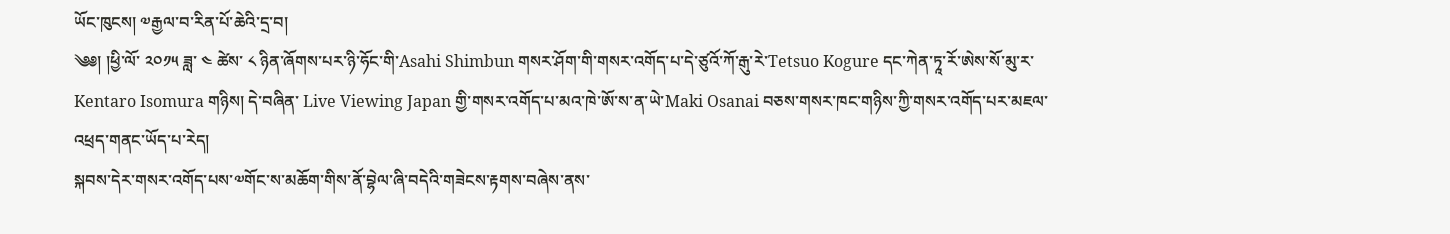ཡོང་ཁུངས། ༧རྒྱལ་བ་རིན་པོ་ཆེའི་དྲ་བ།
༄༅། །ཕྱི་ལོ་ ༢༠༡༥ ཟླ་ ༤ ཚེས་ ༨ ཉིན་ཞོགས་པར་ཉི་ཧོང་གི་Asahi Shimbun གསར་ཤོག་གི་གསར་འགོད་པ་དེ་ཙུའོ་ཀོ་རྒུ་རེ་Tetsuo Kogure དང་ཀེན་ཏཱ་རོ་ཨེས་སོ་མུ་ར་ Kentaro Isomura གཉིས། དེ་བཞིན་ Live Viewing Japan གྱི་གསར་འགོད་པ་མའ་ཁེ་ཨོ་ས་ན་ཡེ་Maki Osanai བཅས་གསར་ཁང་གཉིས་ཀྱི་གསར་འགོད་པར་མཇལ་འཕྲད་གནང་ཡོད་པ་རེད།
སྐབས་དེར་གསར་འགོད་པས་༧གོང་ས་མཆོག་གིས་ནོ་བྷེལ་ཞི་བདེའི་གཟེངས་རྟགས་བཞེས་ནས་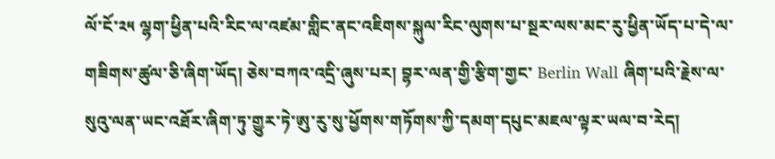ལོ་ངོ་༢༥ ལྷག་ཕྱིན་པའི་རིང་ལ་འཛམ་གླིང་ནང་འཇིགས་སྐུལ་རིང་ལུགས་པ་སྔར་ལས་མང་རུ་ཕྱིན་ཡོད་པ་དེ་ལ་གཟིགས་ཚུལ་ཅི་ཞིག་ཡོད། ཅེས་བཀའ་འདྲི་ཞུས་པར། བྷར་ལན་གྱི་རྩིག་གྱང་ Berlin Wall ཞིག་པའི་རྗེས་ལ་སུའུ་ལན་ཡང་འཐོར་ཞིག་ཏུ་གྱུར་ཏེ་ཨུ་རུ་སུ་ཕྱོགས་གཏོགས་ཀྱི་དམག་དཔུང་མཇལ་ལྟར་ཡལ་བ་རེད།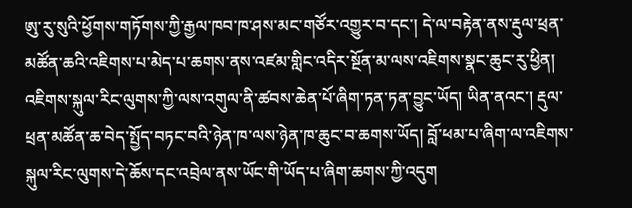ཨུ་རུ་སུའི་ཕྱོགས་གཏོགས་ཀྱི་རྒྱལ་ཁབ་ཁ་ཤས་མང་གཙོར་འགྱུར་བ་དང་། དེ་ལ་བརྟེན་ནས་རྡུལ་ཕྲན་མཚོན་ཆའི་འཇིགས་པ་མེད་པ་ཆགས་ནས་འཛམ་གླིང་འདིར་སྔོན་མ་ལས་འཇིགས་སྣང་ཆུང་རུ་ཕྱིན། འཇིགས་སྐུལ་རིང་ལུགས་ཀྱི་ལས་འགུལ་ནི་ཚབས་ཆེན་པོ་ཞིག་ཏན་ཏན་བྱུང་ཡོད། ཡིན་ནའང་། རྡུལ་ཕྲན་མཚོན་ཆ་བེད་སྤྱོད་བཏང་བའི་ཉེན་ཁ་ལས་ཉེན་ཁ་ཆུང་བ་ཆགས་ཡོད། བློ་ཕམ་པ་ཞིག་ལ་འཇིགས་སྐུལ་རིང་ལུགས་དེ་ཆོས་དང་འབྲེལ་ནས་ཡོང་གི་ཡོད་པ་ཞིག་ཆགས་ཀྱི་འདུག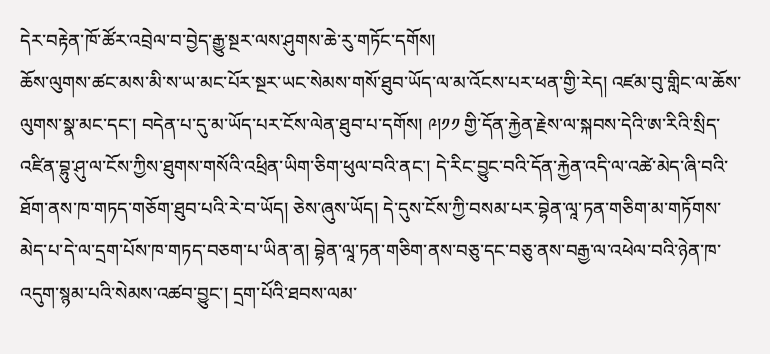དེར་བརྟེན་ཁོ་ཚོར་འབྲེལ་བ་བྱེད་རྒྱུ་སྔར་ལས་ཤུགས་ཆེ་རུ་གཏོང་དགོས།
ཆོས་ལུགས་ཚང་མས་མི་ས་ཡ་མང་པོར་སྔར་ཡང་སེམས་གསོ་ཐུབ་ཡོད་ལ་མ་འོངས་པར་ཕན་གྱི་རེད། འཛམ་བུ་གླིང་ལ་ཆོས་ལུགས་སྣ་མང་དང་། བདེན་པ་དུ་མ་ཡོད་པར་ངོས་ལེན་ཐུབ་པ་དགོས། ༩།༡༡ གྱི་དོན་རྐྱེན་རྗེས་ལ་སྐབས་དེའི་ཨ་རིའི་སྲིད་འཛིན་བྷུ་ཤུ་ལ་ངོས་ཀྱིས་ཐུགས་གསོའི་འཕྲིན་ཡིག་ཅིག་ཕུལ་བའི་ནང་། དེ་རིང་བྱུང་བའི་དོན་རྐྱེན་འདི་ལ་འཚེ་མེད་ཞི་བའི་ཐོག་ནས་ཁ་གཏད་གཅོག་ཐུབ་པའི་རེ་བ་ཡོད། ཅེས་ཞུས་ཡོད། དེ་དུས་ངོས་ཀྱི་བསམ་པར་བྷེན་ལཱ་ཏན་གཅིག་མ་གཏོགས་མེད་པ་དེ་ལ་དྲག་པོས་ཁ་གཏད་བཅག་པ་ཡིན་ན། བྷེན་ལཱ་ཏན་གཅིག་ནས་བཅུ་དང་བཅུ་ནས་བརྒྱ་ལ་འཕེལ་བའི་ཉེན་ཁ་འདུག་སྙམ་པའི་སེམས་འཚབ་བྱུང་། དྲག་པོའི་ཐབས་ལམ་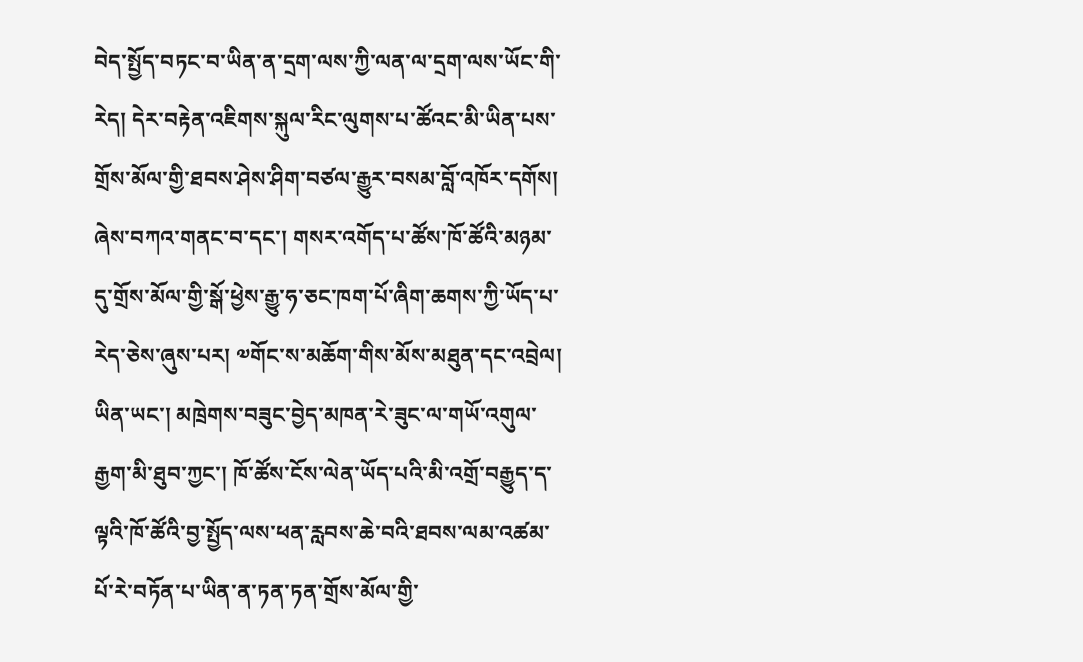བེད་སྤྱོད་བཏང་བ་ཡིན་ན་དྲག་ལས་ཀྱི་ལན་ལ་དྲག་ལས་ཡོང་གི་རེད། དེར་བརྟེན་འཇིགས་སྐུལ་རིང་ལུགས་པ་ཚོའང་མི་ཡིན་པས་གྲོས་མོལ་གྱི་ཐབས་ཤེས་ཤིག་བཙལ་རྒྱུར་བསམ་བློ་འཁོར་དགོས། ཞེས་བཀའ་གནང་བ་དང་། གསར་འགོད་པ་ཚོས་ཁོ་ཚོའི་མཉམ་དུ་གྲོས་མོལ་གྱི་སྒོ་ཕྱེས་རྒྱུ་ཧ་ཅང་ཁག་པོ་ཞིག་ཆགས་ཀྱི་ཡོད་པ་རེད་ཅེས་ཞུས་པར། ༧གོང་ས་མཆོག་གིས་མོས་མཐུན་དང་འབྲེལ། ཡིན་ཡང་། མཁྲེགས་བཟུང་བྱེད་མཁན་རེ་ཟུང་ལ་གཡོ་འགུལ་རྒྱག་མི་ཐུབ་ཀྱང་། ཁོ་ཚོས་ངོས་ལེན་ཡོད་པའི་མི་འགྲོ་བརྒྱུད་ད་ལྟའི་ཁོ་ཚོའི་བྱ་སྤྱོད་ལས་ཕན་རླབས་ཆེ་བའི་ཐབས་ལམ་འཚམ་པོ་རེ་བཏོན་པ་ཡིན་ན་ཏན་ཏན་གྲོས་མོལ་གྱི་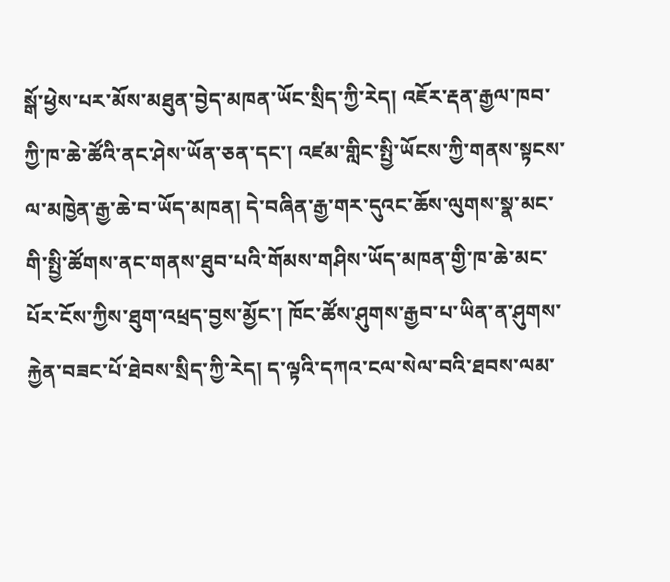སྒོ་ཕྱེས་པར་མོས་མཐུན་བྱེད་མཁན་ཡོང་སྲིད་ཀྱི་རེད། འཇོར་རྡན་རྒྱལ་ཁབ་ཀྱི་ཁ་ཆེ་ཚོའི་ནང་ཤེས་ཡོན་ཅན་དང་། འཛམ་གླིང་སྤྱི་ཡོངས་ཀྱི་གནས་སྟངས་ལ་མཁྱེན་རྒྱ་ཆེ་བ་ཡོད་མཁན། དེ་བཞིན་རྒྱ་གར་དུའང་ཆོས་ལུགས་སྣ་མང་གི་སྤྱི་ཚོགས་ནང་གནས་ཐུབ་པའི་གོམས་གཤིས་ཡོད་མཁན་གྱི་ཁ་ཆེ་མང་པོར་ངོས་ཀྱིས་ཐུག་འཕྲད་བྱས་མྱོང་། ཁོང་ཚོས་ཤུགས་རྒྱབ་པ་ཡིན་ན་ཤུགས་རྐྱེན་བཟང་པོ་ཐེབས་སྲིད་ཀྱི་རེད། ད་ལྟའི་དཀའ་ངལ་སེལ་བའི་ཐབས་ལམ་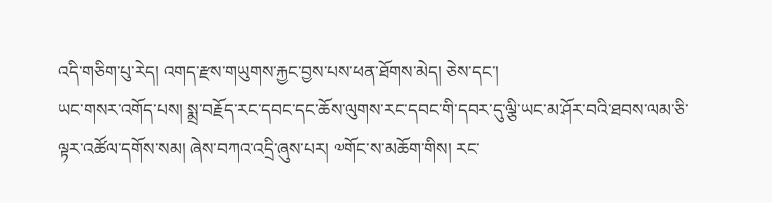འདི་གཅིག་པུ་རེད། འགད་རྫས་གཡུགས་རྐྱང་བྱས་པས་ཕན་ཐོགས་མེད། ཅེས་དང་།
ཡང་གསར་འགོད་པས། སྨྲ་བརྗོད་རང་དབང་དང་ཆོས་ལུགས་རང་དབང་གི་དབར་དུ་ལྕི་ཡང་མ་ཤོར་བའི་ཐབས་ལམ་ཅི་ལྟར་འཚོལ་དགོས་སམ། ཞེས་བཀའ་འདྲི་ཞུས་པར། ༧གོང་ས་མཆོག་གིས། རང་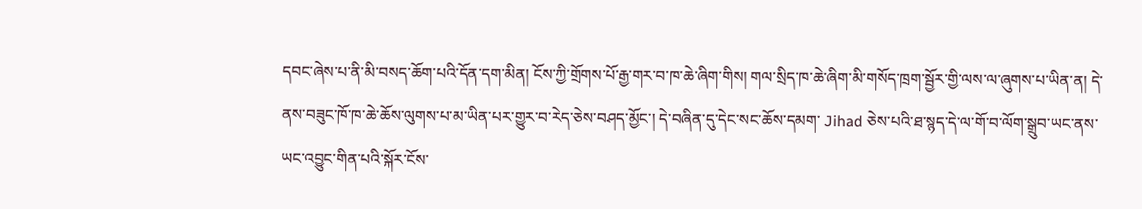དབང་ཞེས་པ་ནི་མི་བསད་ཆོག་པའི་དོན་དག་མིན། ངོས་ཀྱི་གྲོགས་པོ་རྒྱ་གར་བ་ཁ་ཆེ་ཞིག་གིས། གལ་སྲིད་ཁ་ཆེ་ཞིག་མི་གསོད་ཁྲག་སྦྱོར་གྱི་ལས་ལ་ཞུགས་པ་ཡིན་ན། དེ་ནས་བཟུང་ཁོ་ཁ་ཆེ་ཆོས་ལུགས་པ་མ་ཡིན་པར་གྱུར་བ་རེད་ཅེས་བཤད་མྱོང་། དེ་བཞིན་དུ་དེང་སང་ཆོས་དམག་ Jihad ཅེས་པའི་ཐ་སྙད་དེ་ལ་གོ་བ་ལོག་སྒྲུབ་ཡང་ནས་ཡང་འབྱུང་གིན་པའི་སྐོར་ངོས་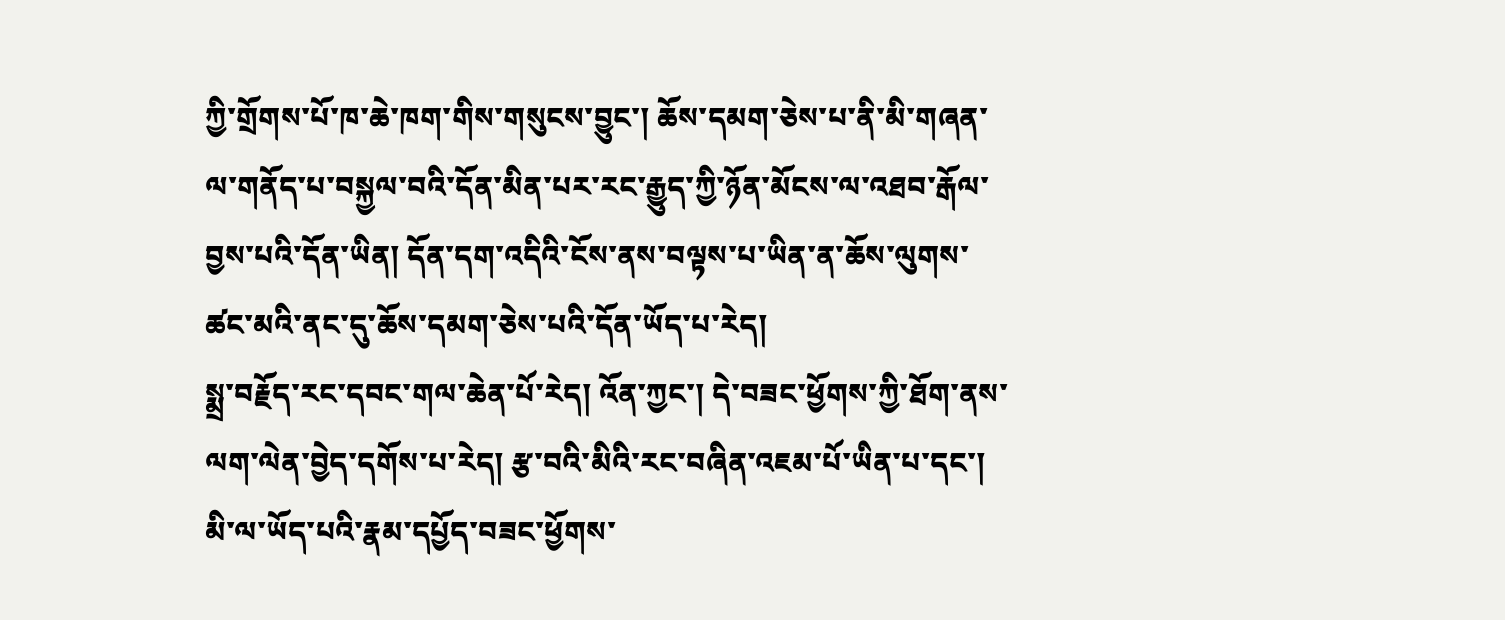ཀྱི་གྲོགས་པོ་ཁ་ཆེ་ཁག་གིས་གསུངས་བྱུང་། ཆོས་དམག་ཅེས་པ་ནི་མི་གཞན་ལ་གནོད་པ་བསྐྱལ་བའི་དོན་མིན་པར་རང་རྒྱུད་ཀྱི་ཉོན་མོངས་ལ་འཐབ་རྒོལ་བྱས་པའི་དོན་ཡིན། དོན་དག་འདིའི་ངོས་ནས་བལྟས་པ་ཡིན་ན་ཆོས་ལུགས་ཚང་མའི་ནང་དུ་ཆོས་དམག་ཅེས་པའི་དོན་ཡོད་པ་རེད།
སྨྲ་བརྗོད་རང་དབང་གལ་ཆེན་པོ་རེད། འོན་ཀྱང་། དེ་བཟང་ཕྱོགས་ཀྱི་ཐོག་ནས་ལག་ལེན་བྱེད་དགོས་པ་རེད། རྩ་བའི་མིའི་རང་བཞིན་འཇམ་པོ་ཡིན་པ་དང་། མི་ལ་ཡོད་པའི་རྣམ་དཔྱོད་བཟང་ཕྱོགས་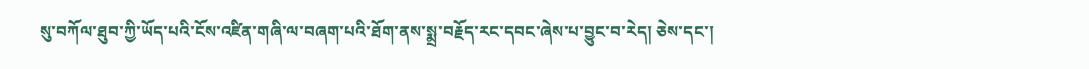སུ་བཀོལ་ཐུབ་ཀྱི་ཡོད་པའི་ངོས་འཛིན་གཞི་ལ་བཞག་པའི་ཐོག་ནས་སྨྲ་བརྗོད་རང་དབང་ཞེས་པ་བྱུང་བ་རེད། ཅེས་དང་།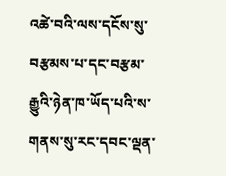འཚེ་བའི་ལས་དངོས་སུ་བརྩམས་པ་དང་བརྩམ་རྒྱུའི་ཉེན་ཁ་ཡོད་པའི་ས་གནས་སུ་རང་དབང་ལྡན་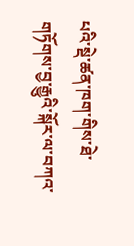པའི་སྡེ་ཚན་ཁག་གིས་ཐེ་གཏོགས་བྱ་རྒྱུའི་སྐོར་ལ་བཀའ་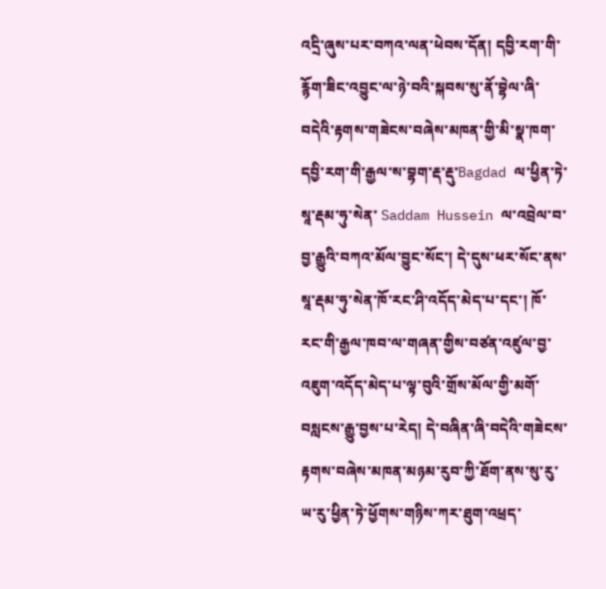འདྲི་ཞུས་པར་བཀའ་ལན་ཕེབས་དོན། དབྱི་རག་གི་རྙོག་ཟིང་འབྱུང་ལ་ཉེ་བའི་སྐབས་སུ་ནོ་བྷེལ་ཞི་བདེའི་རྟགས་གཟེངས་བཞེས་མཁན་གྱི་མི་སྣ་ཁག་དབྱི་རག་གི་རྒྱལ་ས་བྷག་རྡ་རྡུ་Bagdad ལ་ཕྱིན་ཏེ་སཱ་རྡམ་ཧུ་སེན་ Saddam Hussein ལ་འབྲེལ་བ་བྱ་རྒྱུའི་བཀའ་མོལ་བྱུང་སོང་། དེ་དུས་ཕར་སོང་ནས་སཱ་རྡམ་ཧུ་སེན་ཁོ་རང་ཤི་འདོད་མེད་པ་དང་། ཁོ་རང་གི་རྒྱལ་ཁབ་ལ་གཞན་གྱིས་བཙན་འཛུལ་བྱ་འཇུག་འདོད་མེད་པ་ལྟ་བུའི་གྲོས་མོལ་གྱི་མགོ་བསླངས་རྒྱུ་བྱས་པ་རེད། དེ་བཞིན་ཞི་བདེའི་གཟེངས་རྟགས་བཞེས་མཁན་མཉམ་རུབ་ཀྱི་ཐོག་ནས་སུ་རུ་ཡ་རུ་ཕྱིན་ཏེ་ཕྱོགས་གཉིས་ཀར་ཐུག་འཕྲད་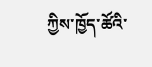ཀྱིས་ཁྱོད་ཚོའི་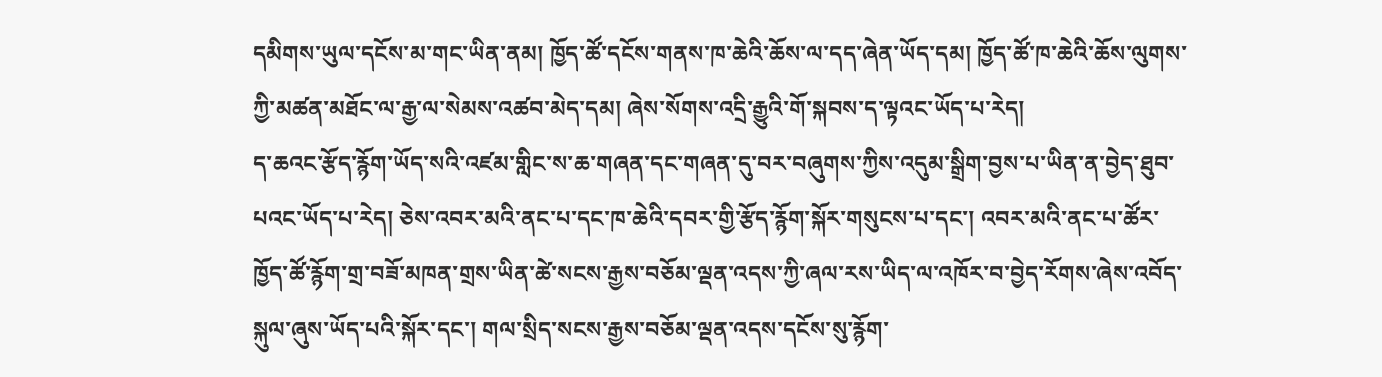དམིགས་ཡུལ་དངོས་མ་གང་ཡིན་ནམ། ཁྱོད་ཚོ་དངོས་གནས་ཁ་ཆེའི་ཆོས་ལ་དད་ཞེན་ཡོད་དམ། ཁྱོད་ཚོ་ཁ་ཆེའི་ཆོས་ལུགས་ཀྱི་མཚན་མཐོང་ལ་རྒྱ་ལ་སེམས་འཚབ་མེད་དམ། ཞེས་སོགས་འདྲི་རྒྱུའི་གོ་སྐབས་ད་ལྟའང་ཡོད་པ་རེད།
ད་ཆའང་རྩོད་རྙོག་ཡོད་སའི་འཛམ་གླིང་ས་ཆ་གཞན་དང་གཞན་དུ་བར་བཞུགས་ཀྱིས་འདུམ་སྒྲིག་བྱས་པ་ཡིན་ན་བྱེད་ཐུབ་པའང་ཡོད་པ་རེད། ཅེས་འབར་མའི་ནང་པ་དང་ཁ་ཆེའི་དབར་གྱི་རྩོད་རྙོག་སྐོར་གསུངས་པ་དང་། འབར་མའི་ནང་པ་ཚོར་ཁྱོད་ཚོ་རྙོག་གྲ་བཟོ་མཁན་གྲས་ཡིན་ཚེ་སངས་རྒྱས་བཅོམ་ལྡན་འདས་ཀྱི་ཞལ་རས་ཡིད་ལ་འཁོར་བ་བྱེད་རོགས་ཞེས་འབོད་སྐུལ་ཞུས་ཡོད་པའི་སྐོར་དང་། གལ་སྲིད་སངས་རྒྱས་བཅོམ་ལྡན་འདས་དངོས་སུ་རྙོག་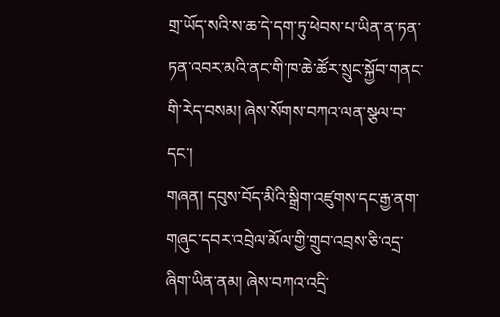གྲ་ཡོད་སའི་ས་ཆ་དེ་དག་ཏུ་ཕེབས་པ་ཡིན་ན་ཏན་ཏན་འབར་མའི་ནང་གི་ཁ་ཆེ་ཚོར་སྲུང་སྐྱོབ་གནང་གི་རེད་བསམ། ཞེས་སོགས་བཀའ་ལན་སྩལ་བ་དང་།
གཞན། དབུས་བོད་མིའི་སྒྲིག་འཛུགས་དང་རྒྱ་ནག་གཞུང་དབར་འབྲེལ་མོལ་གྱི་གྲུབ་འབྲས་ཅི་འདྲ་ཞིག་ཡིན་ནམ། ཞེས་བཀའ་འདྲི་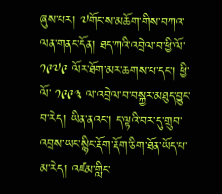ཞུས་པར། ༧གོང་ས་མཆོག་གིས་བཀའ་ལན་གནང་དོན། ཐད་ཀའི་འབྲེལ་བ་ཕྱི་ལོ་ ༡༩༧༩ ལོར་ཐོག་མར་ཆགས་པ་དང་། ཕྱི་ལོ་ ༡༩༩༣ ལ་འབྲེལ་བ་བསྐྱར་མཐུད་བྱུང་བ་རེད། ཡིན་ནའང་། ད་ལྟའི་བར་དུ་གྲུབ་འབྲས་ཡང་སྙིང་རྡོག་རྡོག་ཅིག་ཐོན་ཡོད་པ་མ་རེད། འཛམ་གླིང་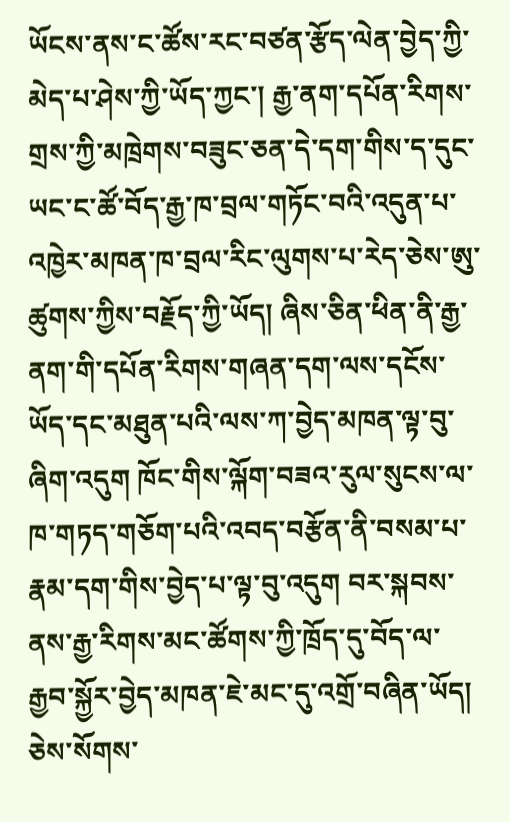ཡོངས་ནས་ང་ཚོས་རང་བཙན་རྩོད་ལེན་བྱེད་ཀྱི་མེད་པ་ཤེས་ཀྱི་ཡོད་ཀྱང་། རྒྱ་ནག་དཔོན་རིགས་གྲས་ཀྱི་མཁྲེགས་བཟུང་ཅན་དེ་དག་གིས་ད་དུང་ཡང་ང་ཚོ་བོད་རྒྱ་ཁ་བྲལ་གཏོང་བའི་འདུན་པ་འཁྱེར་མཁན་ཁ་བྲལ་རིང་ལུགས་པ་རེད་ཅེས་ཨུ་ཚུགས་ཀྱིས་བརྗོད་ཀྱི་ཡོད། ཞིས་ཅིན་ཕིན་ནི་རྒྱ་ནག་གི་དཔོན་རིགས་གཞན་དག་ལས་དངོས་ཡོད་དང་མཐུན་པའི་ལས་ཀ་བྱེད་མཁན་ལྟ་བུ་ཞིག་འདུག ཁོང་གིས་ལྐོག་བཟའ་རུལ་སུངས་ལ་ཁ་གཏད་གཅོག་པའི་འབད་བརྩོན་ནི་བསམ་པ་རྣམ་དག་གིས་བྱེད་པ་ལྟ་བུ་འདུག བར་སྐབས་ནས་རྒྱ་རིགས་མང་ཚོགས་ཀྱི་ཁྲོད་དུ་བོད་ལ་རྒྱབ་སྐྱོར་བྱེད་མཁན་ཇེ་མང་དུ་འགྲོ་བཞིན་ཡོད། ཅེས་སོགས་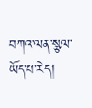བཀའ་ལན་སྩལ་ཡོད་པ་རེད།